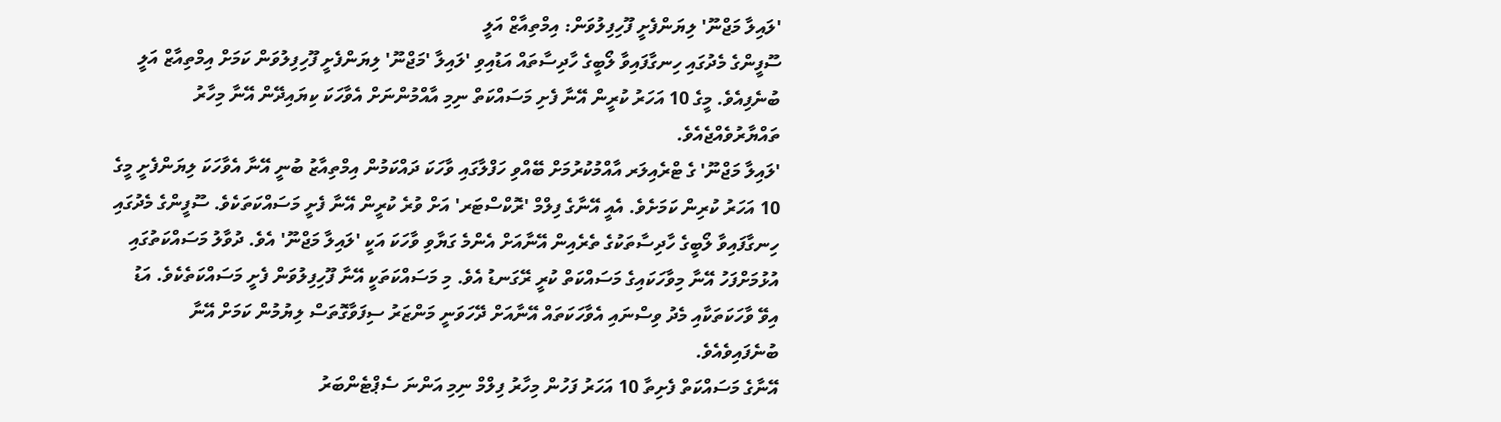'ލައިލާ މަޖްނޫ' ލިޔަންފެށީ ފޫހިފިލުވަން: އިމްތިއާޒް އަލީ
ސޫފީންގެ މެދުގައި ހިނގާފައިވާ ލޯބީގެ ހާދިސާތައް އަޑުއިވި 'ލައިލާ 'މަޖްނޫ' ލިޔަންފެށީ ފޫހިފިލުވަން ކަމަށް އިމްތިއާޒް އަލީ ބުނެފިއެވެ. މީގެ 10 އަހަރު ކުރީން އޭނާ ފެށި މަސައްކަތް ނިމި އާއްމުންނަށް އެވާހަކަ ކިޔައިދޭން އޭނާ މިހާރު ތައްޔާރުވެއްޖެއެވެ.
'ލައިލާ މަޖްނޫ' ގެ ޓްރެއިލަރ އާއްމުކުރުމަށް ބޭއްވި ހަފްލާގައި ވާހަކަ ދައްކަމުން އިމްތިއާޒު ބުނީ އޭނާ އެވާހަކަ ލިޔަންފެށީ މީގެ 10 އަހަރު ކުރިން ކަމަށެވެ. އެއީ އޭނާގެ ފިލްމް 'ރޮކްސްޓަރ' އަށް ވުރެ ކުރީން އޭނާ ފެށީ މަސައްކަތަކެވެ. ސޫފީންގެ މެދުގައި ހިނގާފައިވާ ލޯބީގެ ހާދިސާތަކުގެ ތެރެއިން އޭނާއަށް އެންމެ ގަޔާވި ވާހަކަ އަކީ 'ލައިލާ މަޖްނޫ' އެވެ. ދުވާލު މަސައްކަތުގައި އުޅުމަށްފަހު އޭނާ މިވާހަކައިގެ މަސައްކަތް ކުރީ ރޭގަނޑު އެވެ. މި މަސައްކަތަކީ އޭނާ ފޫހިފިލުވަން ފެށީ މަސައްކަތެކެވެ. އަޑު އިވޭ ވާހަކަތަކާއި މެދު ވިސްނައި އެވާހަކަތައް އޭނާއަށް ދޭހަވަނީ މަންޒަރު ސިފަވާގޮތަސް ލިޔުމުން ކަމަށް އޭނާ ބުނެފައިވެއެވެ.
އޭނާގެ މަސައްކަތް ފެށިތާ 10 އަހަރު ފަހުން މިހާރު ފިލްމް ނިމި އަންނަ ސެޕްޓެންބަރު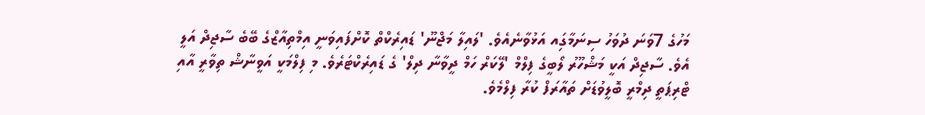މަހުގެ 7ވަނަ ދުވަހު ސިނަމާގަިއ އަޅުވާނެއެވެ. 'ލައިލާ މަޖްނޫ' ޑައިރެކްތް ކޮށްފައިވަނީ އިމްތިއާޒްގެ ބޭބެ ސާޖިދް އަލީ އެވެ. ސާޖިދް އަކީ މަޝްހޫރު ލޯބީގެ ފިލްމް 'ލޭކަރް ހަމް ދީވާނާ ދިލް' ގެ ޑައިރެކްޓަރެވެ. މި ފިލްމަކީ އަވީނާޝް ތިވާރީ އާއި ޓްރިޕަތީ ދިމްރީ ބޮލީވުޑަށް ތައާރަފް ކުރާ ފިލްމެވެ.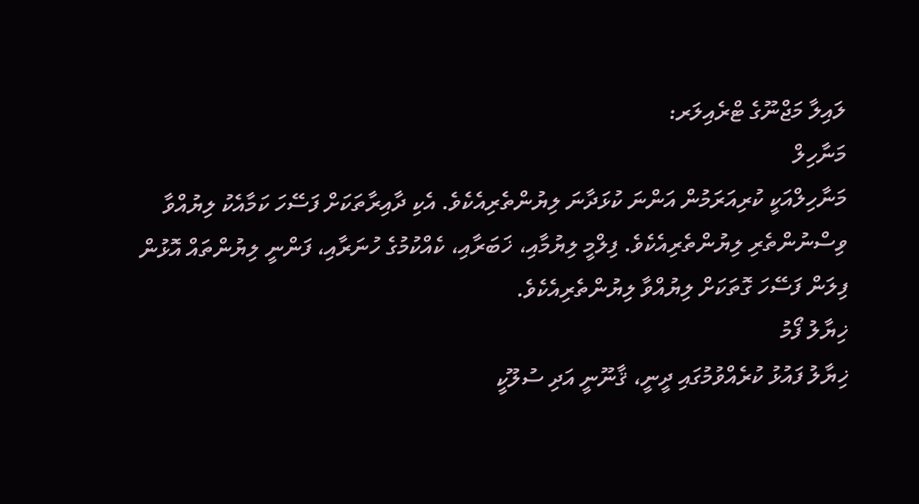ލައިލާ މަޖްނޫގެ ޓްރެއިލަރ:
މަނާހިލް
މަނާހިލްއަކީ ކުރިއަރަމުން އަންނަ ކުޅަދާނަ ލިޔުންތެރިއެކެވެ. އެކި ދާއިރާތަކަށް ފަސޭހަ ކަމާއެކު ލިޔުއްވާ ވިސްނުންތެރި ލިޔުންތެރިއެކެވެ. ފިލްމީ ލިޔުމާއި، ޚަބަރާއި، ކެއްކުމުގެ ހުނަރާއި، ފަންނީ ލިޔުންތައް އޮޅުން ފިލަން ފަސޭހަ ގޮތަކަށް ލިޔުއްވާ ލިޔުންތެރިއެކެވެ.
ޚިޔާލު ފޯމު
ޚިޔާލު ފައުޅު ކުރެއްވުމުގައި ދީނީ، ޤާނޫނީ އަދި ސުލޫކީ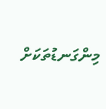މިންގަނޑުތަކަށް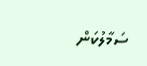ސަމާލުކަން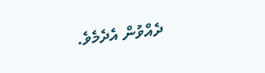ދެއްވުން އެދެމެވެ.